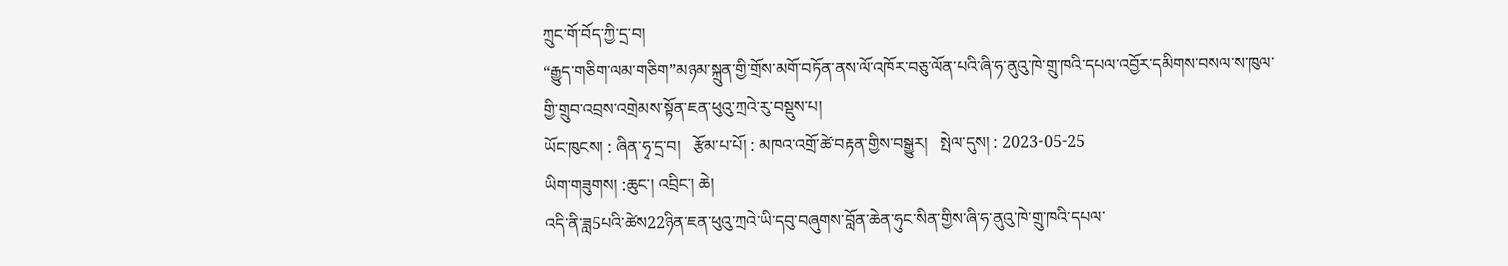ཀྲུང་གོ་བོད་ཀྱི་དྲ་བ།
“རྒྱུད་གཅིག་ལམ་གཅིག”མཉམ་སྐྲུན་གྱི་གྲོས་མགོ་བཏོན་ནས་ལོ་འཁོར་བཅུ་ལོན་པའི་ཞི་ཧ་ནུའུ་ཁེ་གྲུ་ཁའི་དཔལ་འབྱོར་དམིགས་བསལ་ས་ཁུལ་གྱི་གྲུབ་འབྲས་འགྲེམས་སྟོན་ཇན་ཕུའུ་ཀྲའེ་རུ་བསྡུས་པ།
ཡོང་ཁུངས། : ཞིན་ཧྭ་དྲ་བ།   རྩོམ་པ་པོ། : མཁའ་འགྲོ་ཚེ་བརྟན་གྱིས་བསྒྱུར།   སྤེལ་དུས། : 2023-05-25
ཡིག་གཟུགས། :ཆུང་། འབྲིང་། ཆེ།
འདི་ནི་ཟླ5པའི་ཚེས22ཉིན་ཇན་ཕུའུ་ཀྲའེ་ཡི་དབུ་བཞུགས་བློན་ཆེན་ཧུང་སིན་གྱིས་ཞི་ཧ་ནུའུ་ཁེ་གྲུ་ཁའི་དཔལ་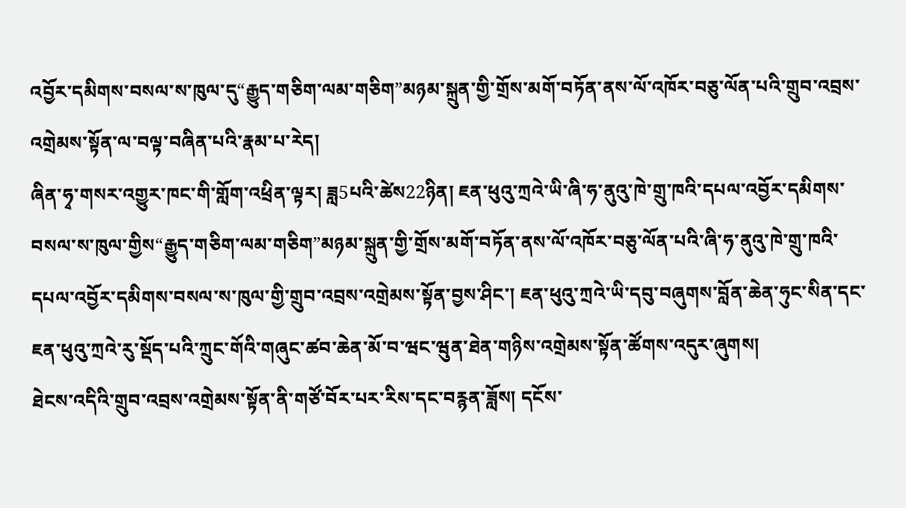འབྱོར་དམིགས་བསལ་ས་ཁུལ་དུ“རྒྱུད་གཅིག་ལམ་གཅིག”མཉམ་སྐྲུན་གྱི་གྲོས་མགོ་བཏོན་ནས་ལོ་འཁོར་བཅུ་ལོན་པའི་གྲུབ་འབྲས་འགྲེམས་སྟོན་ལ་བལྟ་བཞིན་པའི་རྣམ་པ་རེད།
ཞིན་ཧྭ་གསར་འགྱུར་ཁང་གི་གློག་འཕྲིན་ལྟར། ཟླ5པའི་ཚེས22ཉིན། ཇན་ཕུའུ་ཀྲའེ་ཡི་ཞི་ཧ་ནུའུ་ཁེ་གྲུ་ཁའི་དཔལ་འབྱོར་དམིགས་བསལ་ས་ཁུལ་གྱིས“རྒྱུད་གཅིག་ལམ་གཅིག”མཉམ་སྐྲུན་གྱི་གྲོས་མགོ་བཏོན་ནས་ལོ་འཁོར་བཅུ་ལོན་པའི་ཞི་ཧ་ནུའུ་ཁེ་གྲུ་ཁའི་དཔལ་འབྱོར་དམིགས་བསལ་ས་ཁུལ་གྱི་གྲུབ་འབྲས་འགྲེམས་སྟོན་བྱས་ཤིང་། ཇན་ཕུའུ་ཀྲའེ་ཡི་དབུ་བཞུགས་བློན་ཆེན་ཧུང་སིན་དང་ཇན་ཕུའུ་ཀྲའེ་རུ་སྡོད་པའི་ཀྲུང་གོའི་གཞུང་ཚབ་ཆེན་མོ་བ་ཝང་ཝུན་ཐེན་གཉིས་འགྲེམས་སྟོན་ཚོགས་འདུར་ཞུགས།
ཐེངས་འདིའི་གྲུབ་འབྲས་འགྲེམས་སྟོན་ནི་གཙོ་བོར་པར་རིས་དང་བརྙན་ཟློས། དངོས་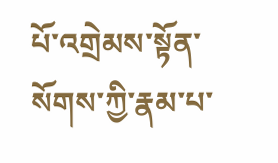པོ་འགྲེམས་སྟོན་སོགས་ཀྱི་རྣམ་པ་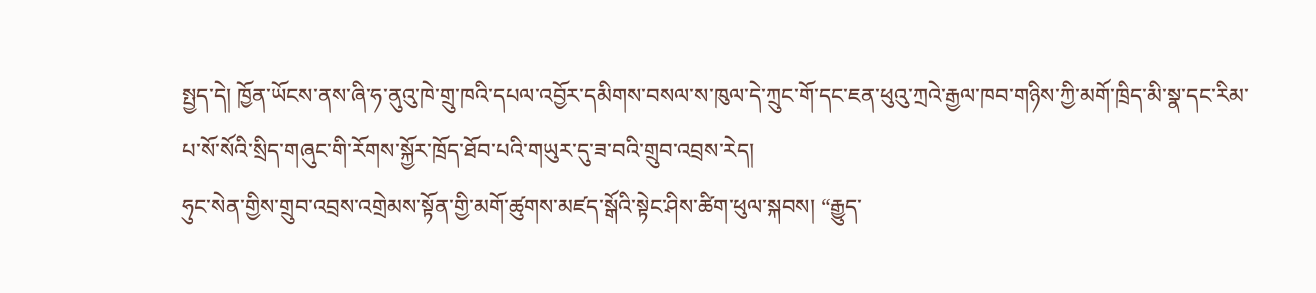སྤྱད་དེ། ཁྱོན་ཡོངས་ནས་ཞི་ཧ་ནུའུ་ཁེ་གྲུ་ཁའི་དཔལ་འབྱོར་དམིགས་བསལ་ས་ཁུལ་དེ་ཀྲུང་གོ་དང་ཇན་ཕུའུ་ཀྲའེ་རྒྱལ་ཁབ་གཉིས་ཀྱི་མགོ་ཁྲིད་མི་སྣ་དང་རིམ་པ་སོ་སོའི་སྲིད་གཞུང་གི་རོགས་སྐྱོར་ཁྲོད་ཐོབ་པའི་གཡུར་དུ་ཟ་བའི་གྲུབ་འབྲས་རེད།
ཧུང་སེན་གྱིས་གྲུབ་འབྲས་འགྲེམས་སྟོན་གྱི་མགོ་ཚུགས་མཛད་སྒོའི་སྟེང་ཤིས་ཚིག་ཕུལ་སྐབས། “རྒྱུད་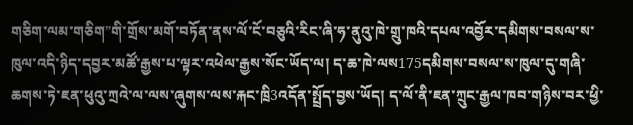གཅིག་ལམ་གཅིག”གི་གྲོས་མགོ་བཏོན་ནས་ལོ་ངོ་བཅུའི་རིང་ཞི་ཧ་ནུའུ་ཁེ་གྲུ་ཁའི་དཔལ་འབྱོར་དམིགས་བསལ་ས་ཁུལ་འདི་ཉིད་དབྱར་མཚོ་རྒྱས་པ་ལྟར་འཕེལ་རྒྱས་སོང་ཡོད་ལ། ད་ཆ་ཁེ་ལས175དམིགས་བསལ་ས་ཁུལ་དུ་གཞི་ཆགས་ཏེ་ཇན་ཕུའུ་ཀྲའེ་ལ་ལས་ཞུགས་ལས་རྐང་ཁྲི3འདོན་སྤྲོད་བྱས་ཡོད། ད་ལོ་ནི་ཇན་ཀྲུང་རྒྱལ་ཁབ་གཉིས་བར་ཕྱི་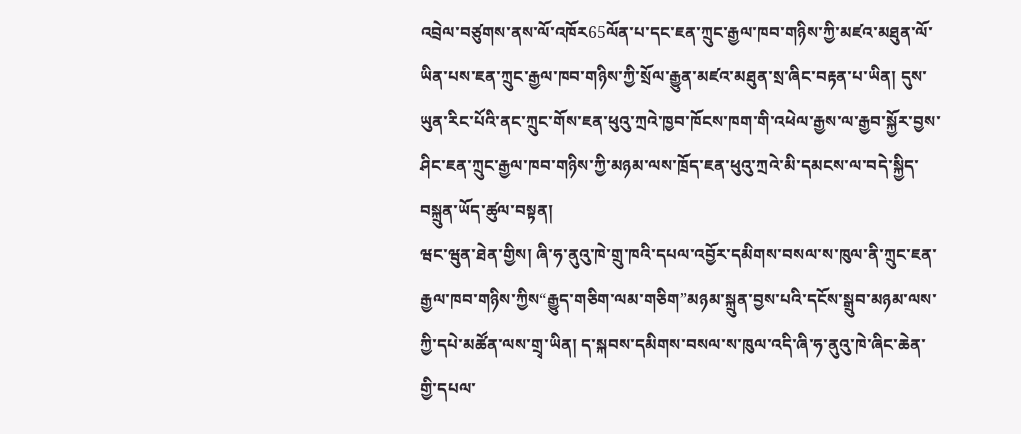འབྲེལ་བཙུགས་ནས་ལོ་འཁོར65ལོན་པ་དང་ཇན་ཀྲུང་རྒྱལ་ཁབ་གཉིས་ཀྱི་མཛའ་མཐུན་ལོ་ཡིན་པས་ཇན་ཀྲུང་རྒྱལ་ཁབ་གཉིས་ཀྱི་སྲོལ་རྒྱུན་མཛའ་མཐུན་སྲ་ཞིང་བརྟན་པ་ཡིན། དུས་ཡུན་རིང་པོའི་ནང་ཀྲུང་གོས་ཇན་ཕུའུ་ཀྲའེ་ཁྱབ་ཁོངས་ཁག་གི་འཕེལ་རྒྱས་ལ་རྒྱབ་སྐྱོར་བྱས་ཤིང་ཇན་ཀྲུང་རྒྱལ་ཁབ་གཉིས་ཀྱི་མཉམ་ལས་ཁྲོད་ཇན་ཕུའུ་ཀྲའེ་མི་དམངས་ལ་བདེ་སྐྱིད་བསྐྲུན་ཡོད་ཚུལ་བསྟན།
ཝང་ཝུན་ཐེན་གྱིས། ཞི་ཧ་ནུའུ་ཁེ་གྲུ་ཁའི་དཔལ་འབྱོར་དམིགས་བསལ་ས་ཁུལ་ནི་ཀྲུང་ཇན་རྒྱལ་ཁབ་གཉིས་ཀྱིས“རྒྱུད་གཅིག་ལམ་གཅིག”མཉམ་སྐྲུན་བྱས་པའི་དངོས་སྒྲུབ་མཉམ་ལས་ཀྱི་དཔེ་མཚོན་ལས་གྲྭ་ཡིན། ད་སྐབས་དམིགས་བསལ་ས་ཁུལ་འདི་ཞི་ཧ་ནུའུ་ཁེ་ཞིང་ཆེན་གྱི་དཔལ་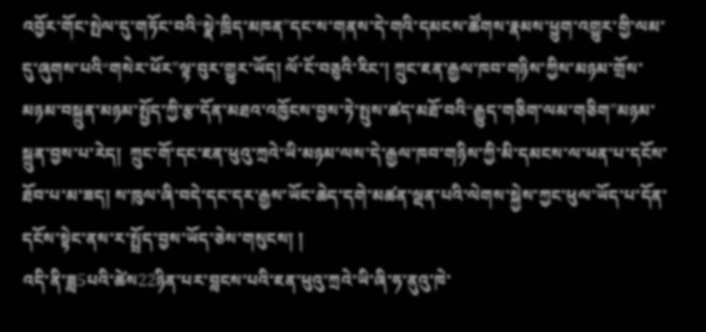འབྱོར་གོང་སྤེལ་དུ་གཏོང་བའི“སྣེ་ཁྲིད་མཁན”དང་ས་གནས་དེ་གའི་དམངས་ཚོགས་རྣམས་ཕྱུག་འགྱུར་གྱི་ལམ་དུ་ཞུགས་པའི“གསེར་ཕོར”ལྟ་བུར་གྱུར་ཡོད། ལོ་ངོ་བཅུའི་རིང་། ཀྲུང་ཇན་རྒྱལ་ཁབ་གཉིས་ཀྱིས་མཉམ་གྲོས་མཉམ་བསྐྲུན་མཉམ་སྤྱོད་ཀྱི་རྩ་དོན་མཐའ་འཁྱོངས་བྱས་ཏེ་སྤུས་ཚད་མཐོ་བའི“རྒྱུད་གཅིག་ལམ་གཅིག”མཉམ་སྐྲུན་བྱས་པ་རེད།  ཀྲུང་གོ་དང་ཇན་ཕུའུ་ཀྲའེ་ཡི་མཉམ་ལས་དེ་རྒྱལ་ཁབ་གཉིས་ཀྱི་མི་དམངས་ལ་ཕན་པ་དངོས་ཐོབ་པ་མ་ཟད། ས་ཁུལ་ཞི་བདེ་དང་དར་རྒྱས་ཡོང་ཆེད་དགེ་མཚན་ལྡན་པའི་ལེགས་སྐྱེས་ཀྱང་ཕུལ་ཡོད་པ་དོན་དངོས་སྟེང་ནས་ར་སྤྲོད་བྱས་ཡོད་ཅེས་གསུངས། །
འདི་ནི་ཟླ5པའི་ཚེས22ཉིན་པར་བླངས་པའི་ཇན་ཕུའུ་ཀྲའེ་ཡི་ཞི་ཧ་ནུའུ་ཁེ་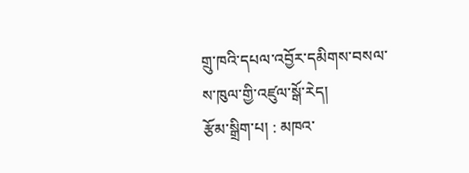གྲུ་ཁའི་དཔལ་འབྱོར་དམིགས་བསལ་ས་ཁུལ་གྱི་འཛུལ་སྒོ་རེད།
རྩོམ་སྒྲིག་པ། : མཁའ་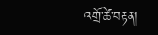འགྲོ་ཚེ་བརྟན།